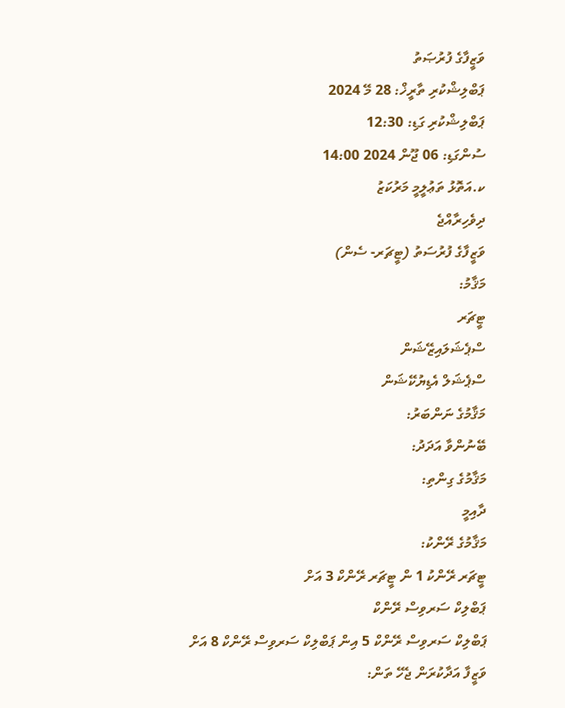ވަޒީފާގެ ފުރުޞަތު
ޕަބްލިޝްކުރި ތާރީޚް: 28 މޭ 2024
ޕަބްލިޝްކުރި ގަޑި: 12:30
ސުންގަޑި: 06 ޖޫން 2024 14:00
ކ.އަތޮޅު ތަޢުލީމީ މަރުކަޒު
ދިވެހިރާއްޖެ
ވަޒީފާގެ ފުރުސަތު (ޓީޗަރ- ސެން)
މަޤާމު:
ޓީޗަރ
ސްޕެޝަލައިޒޭޝަން
ސްޕެޝަލް އެޑިޔުކޭޝަން
މަޤާމުގެ ނަންބަރު:
ބޭނުންވާ އަދަދު:
މަޤާމުގެ ގިންތި:
ދާއިމީ
މަޤާމުގެ ރޭންކު:
ޓީޗަރ ރޭންކު 1 ން ޓީޗަރ ރޭންކް 3 އަށް
ޕަބްލިކް ސަރވިސް ރޭންކް
ޕަބްލިކް ސަރވިސް ރޭންކް 5 އިން ޕަބްލިކް ސަރވިސް ރޭންކް 8 އަށް
ވަޒީފާ އަދާކުރަން ޖެހޭ ތަން: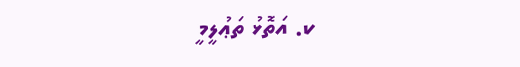ކ. އަތޮޅު ތަޢުލީމީ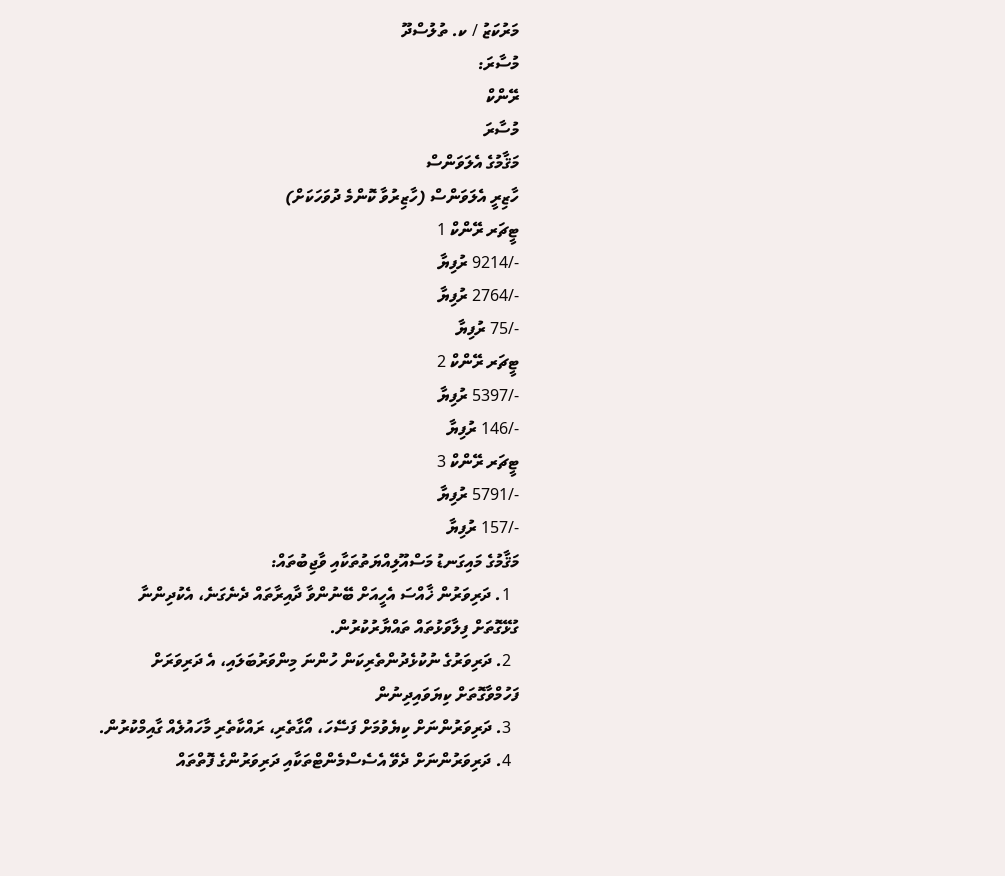މަރުކަޒު / ކ. ތުލުސްދޫ
މުސާރަ:
ރޭންކް
މުސާރަ
މަޤާމުގެ އެލަވަންސް
ހާޒިރީ އެލަވަންސް (ހާޒިރުވާ ކޮންމެ ދުވަހަކަށް)
ޓީޗަރ ރޭންކް 1
-/9214 ރުފިޔާ
-/2764 ރުފިޔާ
-/75 ރުފިޔާ
ޓީޗަރ ރޭންކް 2
-/5397 ރުފިޔާ
-/146 ރުފިޔާ
ޓީޗަރ ރޭންކް 3
-/5791 ރުފިޔާ
-/157 ރުފިޔާ
މަޤާމުގެ މައިގަނޑު މަސްއޫލިއްޔަތުތަކާއި ވާޖިބުތައް:
  1. ދަރިވަރުން ޚާއްސަ އެހީއަށް ބޭނުންވާ ދާއިރާތައް ދެނެގަނެ، އެކުދިންނާ ގުޅޭގޮތަށް ފިލާވަޅުތައް ތައްޔާރުކުރުން.
  2. ދަރިވަރުގެ ނުކުޅެދުންތެރިކަން ހުންނަ މިންވަރުބަލައި، އެ ދަރިވަރަށް ފަހުމްވާގޮތަށް ކިޔަވައިދިނުން
  3. ދަރިވަރުންނަށް ކިޔެވުމަށް ފަސޭހަ، އޯގާތެރި، ރައްކާތެރި މާހައުލެއް ގާއިމްކުރުން.
  4. ދަރިވަރުންނަށް ދެވޭ އެސެސްމެންޓްތަކާއި ދަރިވަރުންގެ ފޮތްތައް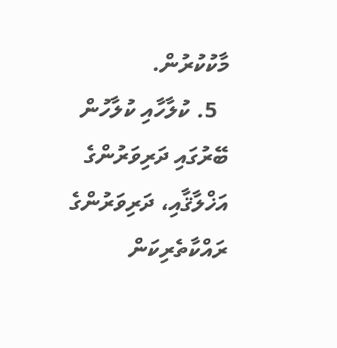މާކުކުރުން.
  5. ކުލާހާއި ކުލާހުން ބޭރުގައި ދަރިވަރުންގެ އަޚްލާޤާއި، ދަރިވަރުންގެ ރައްކާތެރިކަން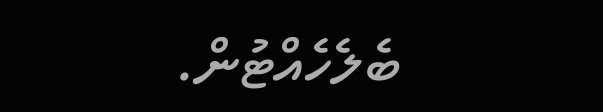ބެލެހެއްޓުން.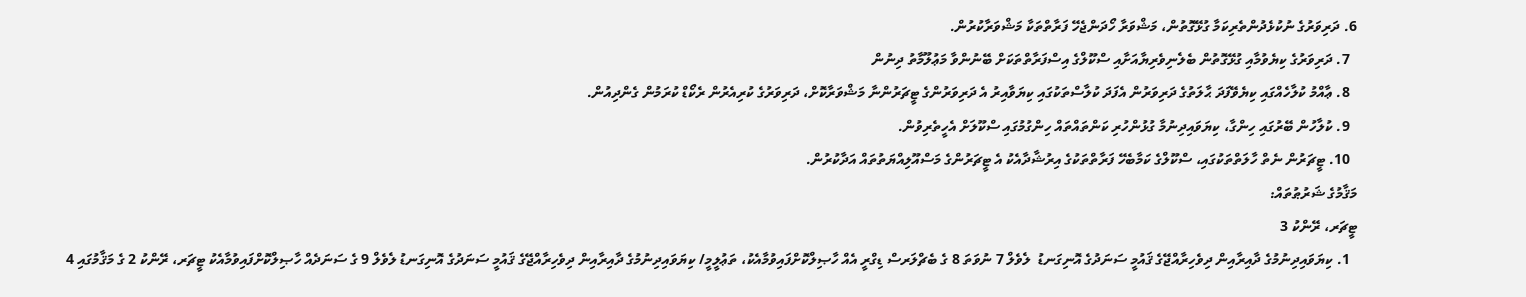6. ދަރިވަރުގެ ނުކުޅެދުންތެރިކަމާ ގުޅޭގޮތުން، މަޝްވަރާ ހޯދަންޖެހޭ ފަރާތްތަކާ މަޝްވަރާކުރުން.
  7. ދަރިވަރުގެ ކިޔެވުމާއި ގުޅޭގޮތުން ބެލެނިވެރިޔާއަށާއި ސްކޫލްގެ އިސްފަރާތްތަކަށް ބޭނުންވާ މަޢުލޫމާތު ދިނުން
  8. ޢާއްމު ކުލާހެއްގައި ކިޔެވޭފަދަ ޙާލަތުގެ ދަރިވަރުން އެފަދަ ކުލާސްތަކުގައި ކިޔަވާއިރު އެ ދަރިވަރުންގެ ޓީޗަރުންނާ މަޝްވަރާކޮށް، ދަރިވަރުގެ ކުރިއެރުން ރެކޯޑް ކުރަމުން ގެންދިއުން.
  9. ކުލާހުން ބޭރުގައި ހިންގާ، ކިޔަވައިދިނުމާ ގުޅުންހުރި ކަންތައްތައް ހިންގުމުގައި ސްކޫލަށް އެހީތެރިވުން.
  10. ޓީޗަރުން ނެތް ހާލަތްތަކުގައި، ސްކޫލްގެ ކަމާބެހޭ ފަރާތްތަކުގެ އިރުޝާދާއެކު އެ ޓީޗަރުންގެ މަސްއޫލިއްޔަތުތައް އަދާކުރުން.
މަޤާމުގެ ޝަރުޠުތައް:
ޓީޗަރ، ރޭންކު 3
  1. ކިޔަވައިދިނުމުގެ ދާއިރާއިން ދިވެހިރާއްޖޭގެ ޤައުމީ ސަނަދުގެ އޮނިގަނޑު  ލެވެލް 7 ނުވަތަ 8 ގެ ބެޗްލަރސް ޑިގްރީ އެއް ހާޞިލްކޮށްފައިވުމާއެކު، ތަޢުލީމީ/ ކިޔަވައިދިނުމުގެ ދާއިރާއިން ދިވެހިރާއްޖޭގެ ޤައުމީ ސަނަދުގެ އޮނިގަނޑު ލެވެލް 9 ގެ ސަނަދެއް ހާޞިލްކޮށްފައިވުމާއެކު ޓީޗަރ، ރޭންކު 2 ގެ މަޤާމުގައި 4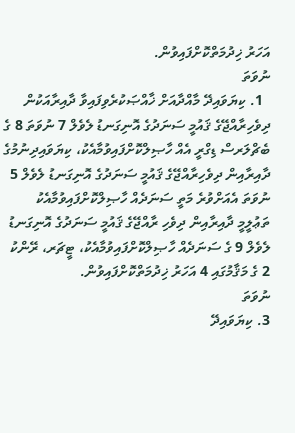އަހަރު ޚިދުމަތްކޮށްފައިވުން.
ނުވަތަ
  1. ކިޔަވައިދޭ މާއްދާއަށް ޚާއްޞަކުރެވިފައިވާ ދާއިރާއަކުން ދިވެހިރާއްޖޭގެ ޤައުމީ ސަނަދުގެ އޮނިގަނޑު ލެވެލް 7 ނުވަތަ 8 ގެ ބެޗްލަރސް ޑިގްރީ އެއް ހާޞިލްކޮށްފައިވުމާއެކު، ކިޔަވައިދިނުމުގެ ދާއިރާއިން ދިވެހިރާއްޖޭގެ ޤައުމީ ސަނަދުގެ އޮނިގަނޑު ލެވެލް 5 ނުވަތަ އެއަށްވުރެ މަތީ ސަނަދެއް ހާޞިލްކޮށްފައިވުމާއެކު ތަޢުލީމީ ދާއިރާއިން ދިވެހި ރާއްޖޭގެ ޤައުމީ ސަނަދުގެ އޮނިގަނޑު ލެވެލް 9 ގެ ސަނަދެއް ހާޞިލްކޮށްފައިވުމާއެކު، ޓީޗަރ، ރޭންކު 2 ގެ މަޤާމުގައި 4 އަހަރު ޚިދުމަތްކޮށްފައިވުން.
ނުވަތަ
3. ކިޔަވައިދޭ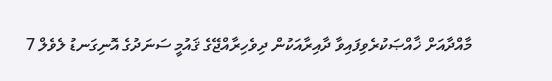މާއްދާއަށް ޚާއްޞަކުރެވިފައިވާ ދާއިރާއަކުން ދިވެހިރާއްޖޭގެ ޤައުމީ ސަނަދުގެ އޮނިގަނޑު ލެވެލް 7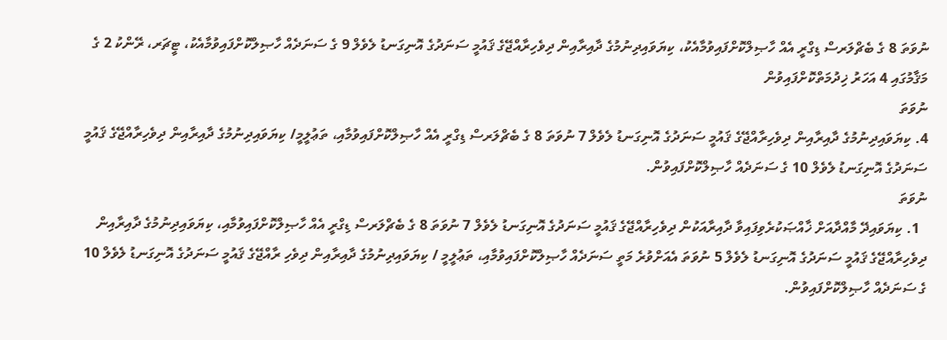ނުވަތަ 8 ގެ ބެޗްލަރސް ޑިގްރީ އެއް ހާޞިލްކޮށްފައިވުމާއެކު، ކިޔަވައިދިނުމުގެ ދާއިރާއިން ދިވެހިރާއްޖޭގެ ޤައުމީ ސަނަދުގެ އޮނިގަނޑު ލެވެލް 9 ގެ ސަނަދެއް ހާޞިލްކޮށްފައިވުމާއެކު، ޓީޗަރ، ރޭންކު 2 ގެ މަޤާމުގައި 4 އަހަރު ޚިދުމަތްކޮށްފައިވުން
ނުވަތަ
4. ކިޔަވައިދިނުމުގެ ދާއިރާއިން ދިވެހިރާއްޖޭގެ ޤައުމީ ސަނަދުގެ އޮނިގަނޑު ލެވެލް 7 ނުވަތަ 8 ގެ ބެޗްލަރސް ޑިގްރީ އެއް ހާޞިލްކޮށްފައިވުމާއި، ތަޢުލީމީ/ ކިޔަވައިދިނުމުގެ ދާއިރާއިން ދިވެހިރާއްޖޭގެ ޤައުމީ ސަނަދުގެ އޮނިގަނޑު ލެވެލް 10 ގެ ސަނަދެއް ހާޞިލްކޮށްފައިވުން.
ނުވަތަ
  1. ކިޔަވައިދޭ މާއްދާއަށް ޚާއްޞަކުރެވިފައިވާ ދާއިރާއަކުން ދިވެހިރާއްޖޭގެ ޤައުމީ ސަނަދުގެ އޮނިގަނޑު ލެވެލް 7 ނުވަތަ 8 ގެ ބެޗްލަރސް ޑިގްރީ އެއް ހާޞިލްކޮށްފައިވުމާއި، ކިޔަވައިދިނުމުގެ ދާއިރާއިން ދިވެހިރާއްޖޭގެ ޤައުމީ ސަނަދުގެ އޮނިގަނޑު ލެވެލް 5 ނުވަތަ އެއަށްވުރެ މަތީ ސަނަދެއް ހާޞިލްކޮށްފައިވުމާއި، ތަޢުލީމީ / ކިޔަވައިދިނުމުގެ ދާއިރާއިން ދިވެހި ރާއްޖޭގެ ޤައުމީ ސަނަދުގެ އޮނިގަނޑު ލެވެލް 10 ގެ ސަނަދެއް ހާޞިލްކޮށްފައިވުން.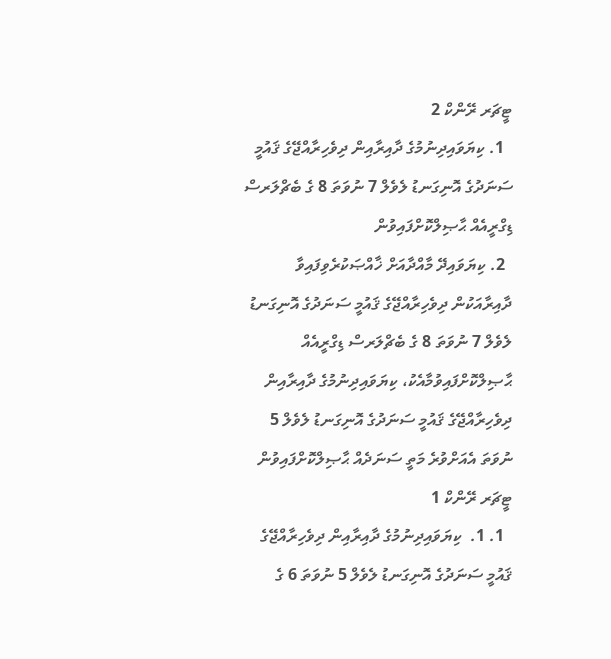ޓީޗަރ ރޭންކް 2
  1. ކިޔަވައިދިނުމުގެ ދާއިރާއިން ދިވެހިރާއްޖޭގެ ޤައުމީ ސަނަދުގެ އޮނިގަނޑު ލެވެލް 7 ނުވަތަ 8 ގެ ބެޗްލަރސް ޑިގްރީއެއް ޙާޞިލްކޮށްފައިވުން
  2. ކިޔަވައިދޭ މާއްދާއަށް ޚާއްޞަކުރެވިފައިވާ ދާއިރާއަކުން ދިވެހިރާއްޖޭގެ ޤައުމީ ސަނަދުގެ އޮނިގަނޑު ލެވެލް 7 ނުވަތަ 8 ގެ ބެޗްލަރސް ޑިގްރީއެއް ޙާޞިލްކޮށްފައިވުމާއެކު، ކިޔަވައިދިނުމުގެ ދާއިރާއިން ދިވެހިރާއްޖޭގެ ޤައުމީ ސަނަދުގެ އޮނިގަނޑު ލެވެލް 5 ނުވަތަ އެއަށްވުރެ މަތީ ސަނަދެއް ޙާޞިލްކޮށްފައިވުން
ޓީޗަރ ރޭންކް 1
  1. 1.  ކިޔަވައިދިނުމުގެ ދާއިރާއިން ދިވެހިރާއްޖޭގެ ޤައުމީ ސަނަދުގެ އޮނިގަނޑު ލެވެލް 5 ނުވަތަ 6 ގެ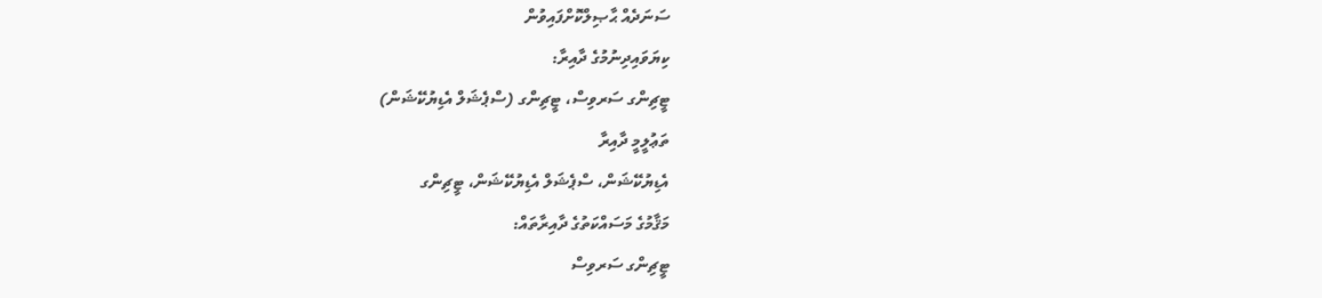ސަނަދެއް ޙާޞިލްކޮށްފައިވުން
ކިޔަވައިދިނުމުގެ ދާއިރާ:
ޓީޗިންގ ސަރވިސް، ޓީޗިންގ (ސްޕެޝަލް އެޑިޔުކޭޝަން)
ތަޢުލީމީ ދާއިރާ
އެޑިޔުކޭޝަން، ސްޕެޝަލް އެޑިޔުކޭޝަން، ޓީޗިންގ
މަޤާމުގެ މަސައްކަތުގެ ދާއިރާތައް:
ޓީޗިންގ ސަރވިސް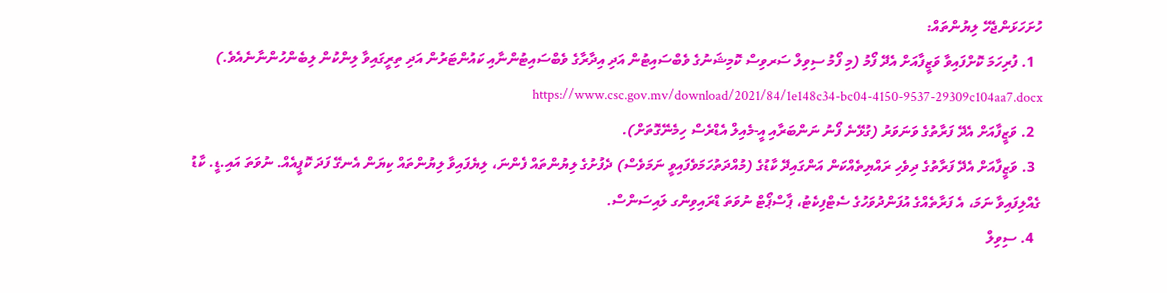ހުށަހަޅަންޖެހޭ ލިޔުންތައް:
  1. ފުރިހަމަ ކޮށްފައިވާ ވަޒީފާއަށް އެދޭ ފޯމު (މި ފޯމު ސިވިލް ސަރވިސް ކޮމިޝަނުގެ ވެބްސައިޓުން އަދި އިދާރާގެ ވެބްސައިޓުންނާއި ކައުންޓަރުން އަދި ތިރީގައިވާ ލިންކުން ލިބެންހުންނާނެއެވެ.)  https://www.csc.gov.mv/download/2021/84/1e148c34-bc04-4150-9537-29309c104aa7.docx
  2. ވަޒީފާއަށް އެދޭ ފަރާތުގެ ވަނަވަރު (ގުޅޭނެ ފޯނު ނަންބަރާއި އީ-މެއިލް އެޑްރެސް ހިމެނޭގޮތަށް).
  3. ވަޒީފާއަށް އެދޭ ފަރާތުގެ ދިވެހި ރައްޔިތެއްކަން އަންގައިދޭ ކާޑުގެ (މުއްދަތުހަމަވެފައިވީ ނަމަވެސް) ދެފުށުގެ ލިޔުންތައް ފެންނަ، ލިޔެފައިވާ ލިޔުންތައް ކިޔަން އެނގޭ ފަދަ ކޮޕީއެއް. ނުވަތަ އައި.ޑީ. ކާޑު ގެއްލިފައިވާ ނަމަ، އެ ފަރާތެއްގެ އުފަންދުވަހުގެ ސެޓްފިކެޓު، ޕާސްޕޯޓް ނުވަތަ ޑްރައިވިންގ ލައިސަންސް.
  4. ސިވިލް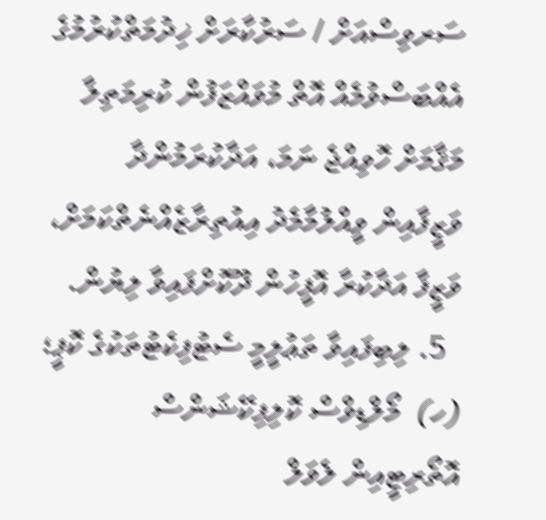ސަރވިސްއަށް / ސަރުކާރަށް ޚިދުމަތްކުރުމުގެ އެއްބަސްވުމެއް އޮތް މުވައްޒަފުން ކުރިމަތިލާ މަޤާމަށް ހޮވިއްޖެ ނަމަ، އަދާކުރަމުންދާ ވަޒީފާއިން ވީއްލުމާމެދު އިއުތިރާޒެއްނެތްކަމަށް، ވަޒީފާ އަދާކުރާ އޮފީހުން ދޫކޮށްފައިވާ ލިޔުން.
  5. ލިބިފައިވާ ތަޢުލީމީ ސެޓުފިކެޓުތަކުގެ ކޮޕީ؛
(ހ)  މޯލްޑިވްސް ކޮލިފިކޭޝަންސް އޮތޯރިޓީއިން ލެވަލް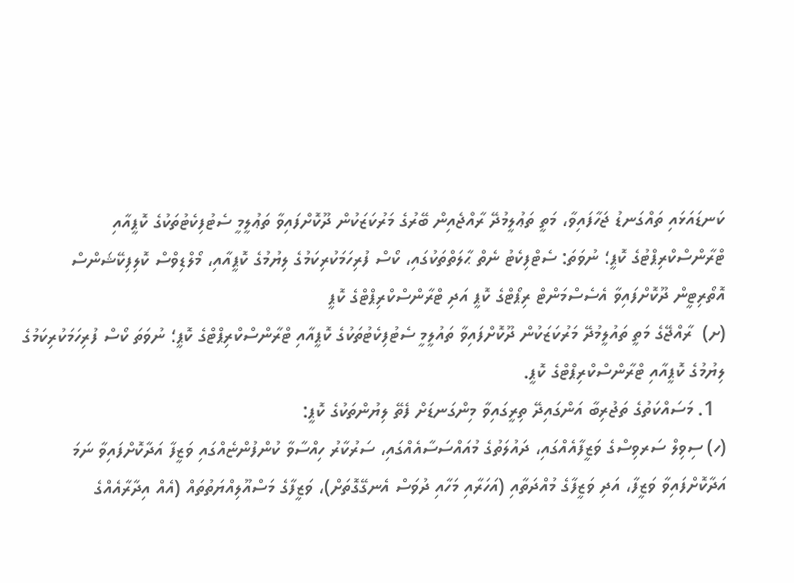ކަނޑައަޅައި ތައްގަނޑު ޖަހާފައިވާ، މަތީ ތަޢުލީމުދޭ ރާއްޖެއިން ބޭރުގެ މަރުކަޒަކުން ދޫކޮށްފައިވާ ތަޢުލީމީ ސެޓުފިކެޓުތަކުގެ ކޮޕީއާއި ޓްރާންސްކްރިޕްޓުގެ ކޮޕީ؛ ނުވަތަ: ސެޓްފިކެޓު ނެތް ޙާލަތްތަކުގައި، ކޯސް ފުރިހަމަކުރިކަމުގެ ލިޔުމުގެ ކޮޕީއާއި، މޯލްޑިވްސް ކޮލިފިކޭޝަންސް އޮތޯރިޓީން ދޫކޮށްފައިވާ އެސެސްމަންޓް ރިޕޯޓްގެ ކޮޕީ އަދި ޓްރާންސްކްރިޕްޓްގެ ކޮޕީ
(ށ)  ރާއްޖޭގެ މަތީ ތައުލީމުދޭ މަރުކަޒަކުން ދޫކޮށްފައިވާ ތައުލީމީ ސެޓުފިކެޓުތަކުގެ ކޮޕީއާއި ޓްރާންސްކްރިޕްޓްގެ ކޮޕީ؛ ނުވަތަ ކޯސް ފުރިހަމަކުރިކަމުގެ ލިޔުމުގެ ކޮޕީއާއި ޓްރާންސްކްރިޕްޓްގެ ކޮޕީ.
  1. މަސައްކަތުގެ ތަޖުރިބާ އަންގައިދޭ ތިރީގައިވާ މިންގަނޑަށް ފެތޭ ލިޔުންތަކުގެ ކޮޕީ:
(ހ) ސިވިލް ސަރވިސްގެ ވަޒީފާއެއްގައި، ދައުލަތުގެ މުއައްސަސާއެއްގައި، ސަރުކާރު ހިއްސާވާ ކުންފުންޏެއްގައި ވަޒީފާ އަދާކޮށްފައިވާ ނަމަ އަދާކޮށްފައިވާ ވަޒީފާ، އަދި ވަޒީފާގެ މުއްދަތާއި (އަހަރާއި މަހާއި ދުވަސް އެނގޭގޮތަށް)، ވަޒީފާގެ މަސްއޫލިއްޔަތުތައް (އެއް އިދާރާއެއްގެ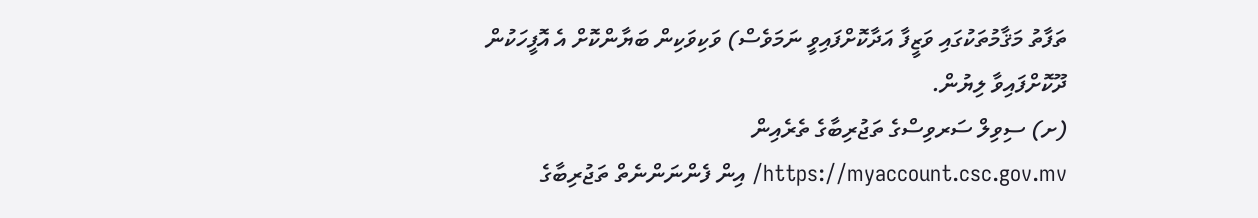ތަފާތު މަޤާމުތަކުގައި ވަޒީފާ އަދާކޮށްފައިވީ ނަމަވެސް) ވަކިވަކިން ބަޔާންކޮށް އެ އޮފީހަކުން ދޫކޮށްފައިވާ ލިޔުން.
(ށ) ސިވިލް ސަރވިސްގެ ތަޖުރިބާގެ ތެރެއިން https://myaccount.csc.gov.mv/ އިން ފެންނަންނެތް ތަޖުރިބާގެ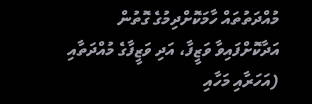މުއްދަތުތައް ހާމަކޮށްދިމުގެ ގޮތުން އަދާކޮށްފައިވާ ވަޒީފާ، އަދި ވަޒީފާގެ މުއްދަތާއި (އަހަރާއި މަހާއި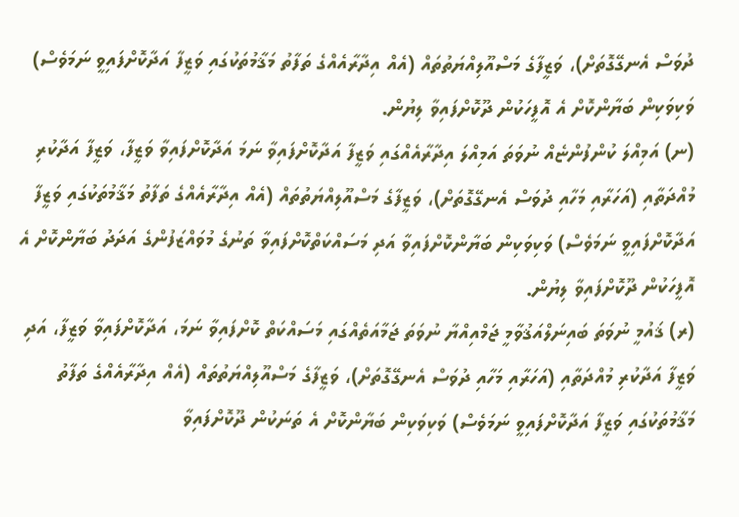ދުވަސް އެނގޭގޮތަށް)، ވަޒީފާގެ މަސްއޫލިއްޔަތުތައް (އެއް އިދާރާއެއްގެ ތަފާތު މަޤާމުތަކުގައި ވަޒީފާ އަދާކޮށްފައިވީ ނަމަވެސް) ވަކިވަކިން ބަޔާންކޮށް އެ އޮފީހަކުން ދޫކޮށްފައިވާ ލިޔުން.
(ނ) އަމިއްލަ ކުންފުންޏެއް ނުވަތަ އަމިއްލަ އިދާރާއެއްގައި ވަޒީފާ އަދާކޮށްފައިވާ ނަމަ އަދާކޮށްފައިވާ ވަޒީފާ، ވަޒީފާ އަދާކުރި މުއްދަތާއި (އަހަރާއި މަހާއި ދުވަސް އެނގޭގޮތަށް)، ވަޒީފާގެ މަސްއޫލިއްޔަތުތައް (އެއް އިދާރާއެއްގެ ތަފާތު މަޤާމުތަކުގައި ވަޒީފާ އަދާކޮށްފައިވީ ނަމަވެސް) ވަކިވަކިން ބަޔާންކޮށްފައިވާ އަދި މަސައްކަތްކޮށްފައިވާ ތަނުގެ މުވައްޒަފުންގެ އަދަދު ބަޔާންކޮށް އެ އޮފީހަކުން ދޫކޮށްފައިވާ ލިޔުން.
(ރ) ޤައުމީ ނުވަތަ ބައިނަލްއަޤުވާމީ ޖަމްއިއްޔާ ނުވަތަ ޖަމާއަތެއްގައި މަސައްކަތް ކޮށްފައިވާ ނަމަ، އަދާކޮށްފައިވާ ވަޒީފާ، އަދި ވަޒީފާ އަދާކުރި މުއްދަތާއި (އަހަރާއި މަހާއި ދުވަސް އެނގޭގޮތަށް)، ވަޒީފާގެ މަސްއޫލިއްޔަތުތައް (އެއް އިދާރާއެއްގެ ތަފާތު މަޤާމުތަކުގައި ވަޒީފާ އަދާކޮށްފައިވީ ނަމަވެސް) ވަކިވަކިން ބަޔާންކޮށް އެ ތަނަކުން ދޫކޮށްފައިވާ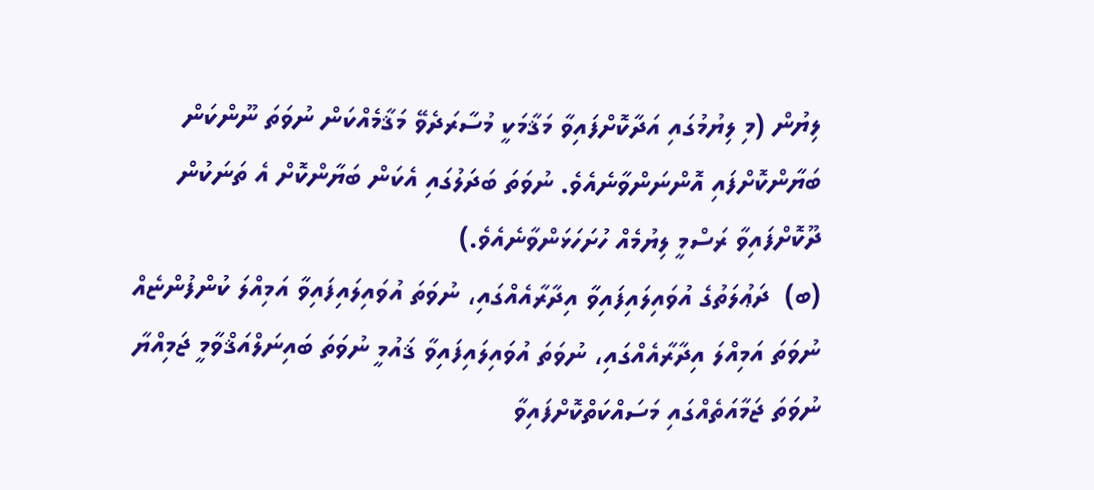ލިޔުން (މި ލިޔުމުގައި އަދާކޮށްފައިވާ މަޤާމަކީ މުސާރަދެވޭ މަޤާމެއްކަން ނުވަތަ ނޫންކަން ބަޔާންކޮށްފައި އޮންނަންވާނެއެވެ. ނުވަތަ ބަދަލުގައި އެކަން ބަޔާންކޮށް އެ ތަނަކުން ދޫކޮށްފައިވާ ރަސްމީ ލިޔުމެއް ހުށަހަޅަންވާނެއެވެ.)
(ބ)  ދަޢުލަތުގެ އުވައިލައިފައިވާ އިދާރާއެއްގައި، ނުވަތަ އުވައިލައިފައިވާ އަމިއްލަ ކުންފުންޏެއް ނުވަތަ އަމިއްލަ އިދާރާއެއްގައި، ނުވަތަ އުވައިލައިފައިވާ ޤައުމީ ނުވަތަ ބައިނަލްއަޤްވާމީ ޖަމިއްޔާ ނުވަތަ ޖަމާއަތެއްގައި މަސައްކަތްކޮށްފައިވާ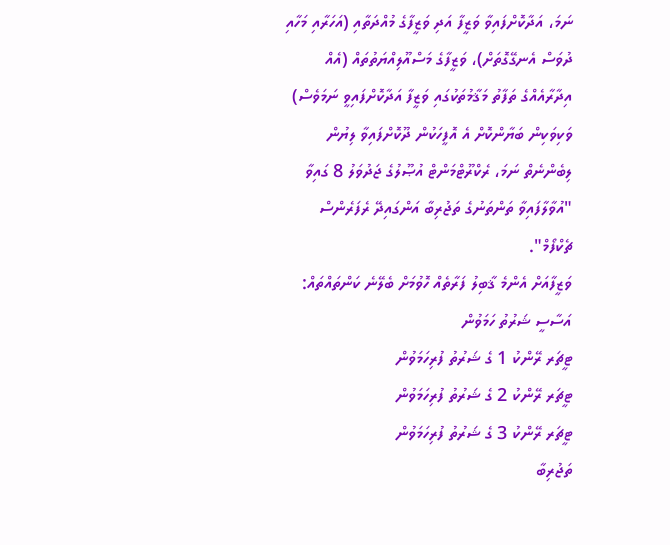ނަމަ، އަދާކޮށްފައިވާ ވަޒީފާ އަދި ވަޒީފާގެ މުއްދަތާއި (އަހަރާއި މަހާއި ދުވަސް އެނގޭގޮތަށް)، ވަޒީފާގެ މަސްއޫލިއްޔަތުތައް (އެއް އިދާރާއެއްގެ ތަފާތު މަޤާމުތަކުގައި ވަޒީފާ އަދާކޮށްފައިވީ ނަމަވެސް) ވަކިވަކިން ބަޔާންކޮށް އެ އޮފީހަކުން ދޫކޮށްފައިވާ ލިޔުން ލިބެންނެތް ނަމަ، ރެކްރޫޓްމަންޓް އުޞޫލުގެ ޖަދުވަލު 8 ގައިވާ "އުވާލާފައިވާ ތަންތަނުގެ ތަޖުރިބާ އަންގައިދޭ ރެފަރެންސް ޗެކްފޯމް".
ވަޒީފާއަށް އެންމެ ޤާބިލު ފަރާތެއް ހޮވުމަށް ބެލޭނެ ކަންތައްތައް:
އަސާސީ ޝަރުތު ހަމަވުން
ޓީޗަރ ރޭންކު 1 ގެ ޝަރުތު ފުރިހަމަވުން
ޓީޗަރ ރޭންކު 2 ގެ ޝަރުތު ފުރިހަމަވުން
ޓީޗަރ ރޭންކު 3 ގެ ޝަރުތު ފުރިހަމަވުން
ތަޖުރިބާ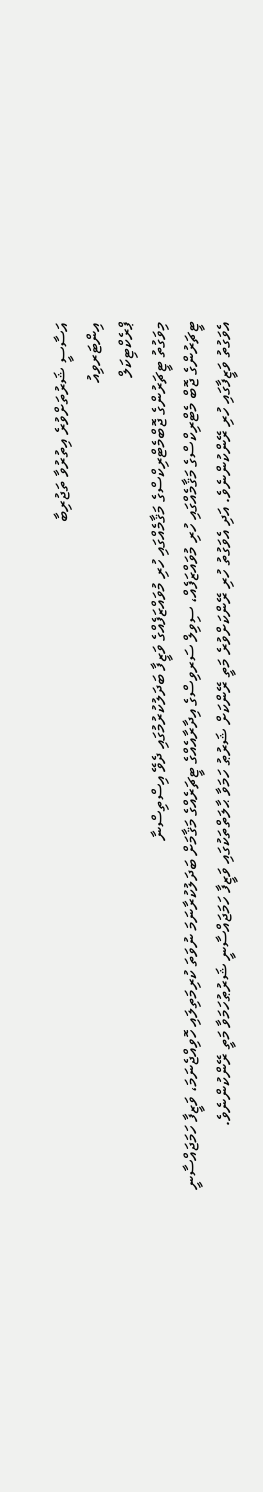އަސާސީ ޝަރުތަށްވުރެ އިތުރުވާ ތަޖުރިބާ
އިންޓަރވިއު
ޕްރެކްޓިކަލް
މިވަގުތު ޓީޗަރުންގެ ޖޮބްމެޓްރިކްސްގެ މަޤާމެއްގައި ހުރި މުވައްޒަފެއްގެ ވަޒީފާ ބަދަލުކުރުމުގައި ދެވޭ އިސްތިސްނާ
ޓީޗަރުންގެ ޖޮބް މެޓްރިކްސްގެ މަޤާމެއްގައި ހުރި މުވައްޒަފެއް، ސިވިލް ސަރވިސްގެ އިދާރާއެއްގެ ޓީޗަރެއްގެ މަޤާމަށް ބަދަލުކުރާނަމަ ނުވަތަ ކުރިމަތިލައި ހޮވިއްޖެނަމަ، ވަޒީފާ ހަމަޖައްސާނީ އެވަގުތު ވަޒީފާގައި ހުރި ރޭންކުންނެވެ. އަދި އެވަގުތު ހުރި ރޭންކަށްވުރެ މަތީ ރޭންކަށް ޝަރުޠު ހަމަވާ ޙާލަތްތަކުގައި ވަޒީފާ ހަމަޖައްސާނީ ޝަރުޠުހަމަވާ މަތީ ރޭންކުންނެވެ.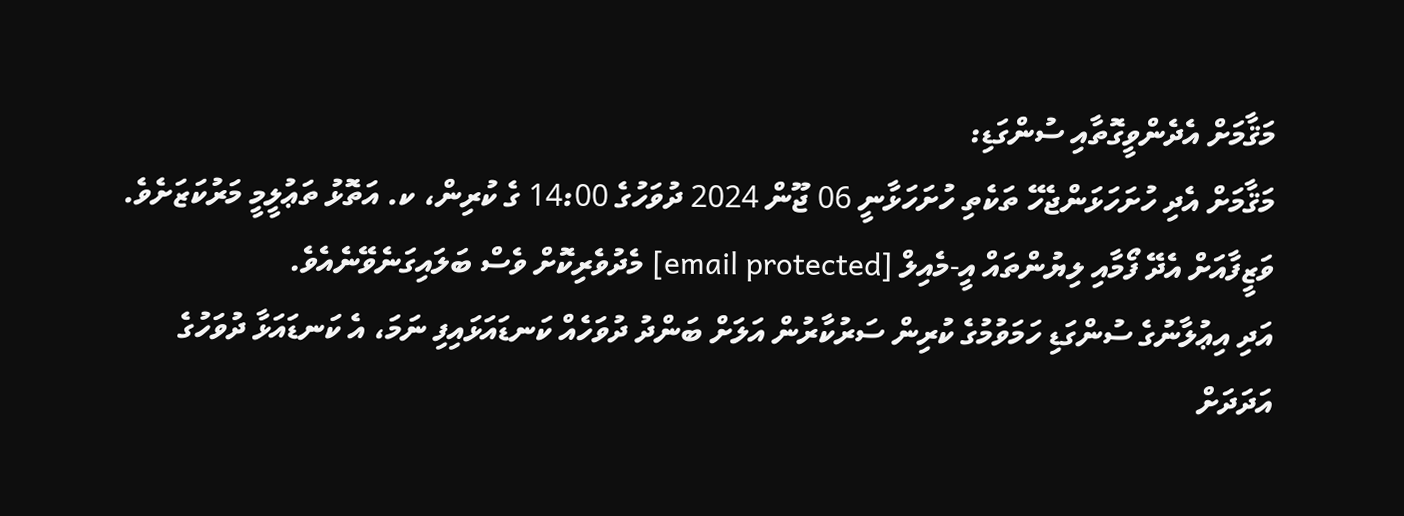މަޤާމަށް އެދެންވީގޮތާއި ސުންގަޑި:
މަޤާމަށް އެދި ހުށަހަޅަންޖެހޭ ތަކެތި ހުށަހަޅާނީ 06 ޖޫން 2024 ދުވަހުގެ 14:00 ގެ ކުރިން، ކ. އަތޮޅު ތަޢުލީމީ މަރުކަޒަށެވެ. ވަޒީފާއަށް އެދޭ ފޯމާއި ލިޔުންތައް އީ-މެއިލް [email protected] މެދުވެރިކޮށް ވެސް ބަލައިގަނެވޭނެއެވެ.
އަދި އިޢުލާނުގެ ސުންގަޑި ހަމަވުމުގެ ކުރިން ސަރުކާރުން އަލަށް ބަންދު ދުވަހެއް ކަނޑައަޅައިފި ނަމަ، އެ ކަނޑައަޅާ ދުވަހުގެ އަދަދަށް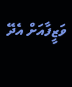ވަޒީފާއަށް އެދޭ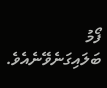ފޯމު ބަލައިގަނެވޭނެއެވެ.